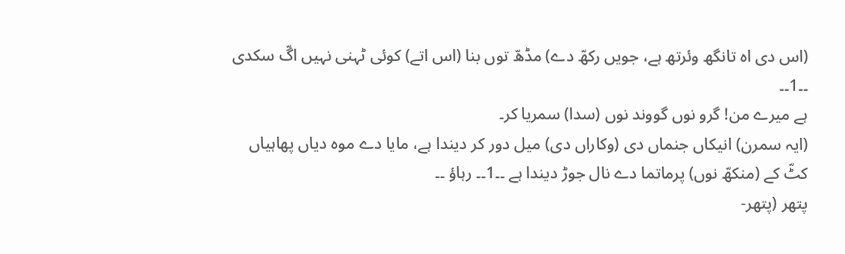(اس دی اہ تانگھ وئرتھ ہے، جویں رکھّ دے) مڈھّ توں بنا (اس اتے) کوئی ٹہنی نہیں اگّ سکدی ۔۔1۔۔
ہے میرے من! گرو نوں گووند نوں (سدا) سمریا کر۔
(ایہ سمرن) انیکاں جنماں دی (وکاراں دی) میل دور کر دیندا ہے، مایا دے موہ دیاں پھاہیاں کٹّ کے (منکھّ نوں) پرماتما دے نال جوڑ دیندا ہے ۔۔1۔۔ رہاؤ ۔۔
پتھر (پتھر-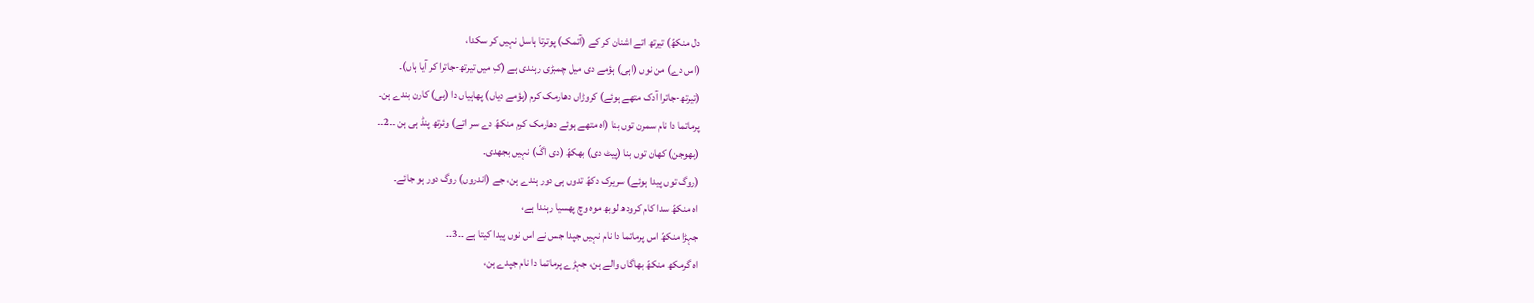دل منکھّ) تیرتھ اتے اشنان کر کے (آتمک) پوترتا ہاسل نہیں کر سکدا،
(اس دے) من نوں (اہی) ہؤمے دی میل چمبڑی رہندی ہے (کِ میں تیرتھ-جاترا کر آیا ہاں)۔
(تیرتھ-جاترا آدک متھے ہوئے) کروڑاں دھارمک کرم (ہؤمے دیاں) پھاہیاں دا (ہی) کارن بندے ہن۔
پرماتما دا نام سمرن توں بنا (اہ متھے ہوئے دھارمک کرم منکھّ دے سر اتے) وئرتھ پنڈ ہی ہن ۔۔2۔۔
(بھوجن) کھان توں بنا (پیٹ دی) بھکھّ (دی اگّ) نہیں بجھدی۔
(روگ توں پیدا ہوئے) سریرک دکھّ تدوں ہی دور ہندے ہن، جے (اندروں) روگ دور ہو جائے۔
اہ منکھّ سدا کام کرودھ لوبھ موہ وچ پھسیا رہندا ہے،
جہڑا منکھّ اس پرماتما دا نام نہیں جپدا جس نے اس نوں پیدا کیتا ہے ۔۔3۔۔
اہ گرمکھ منکھّ بھاگاں والے ہن، جہڑے پرماتما دا نام جپدے ہن،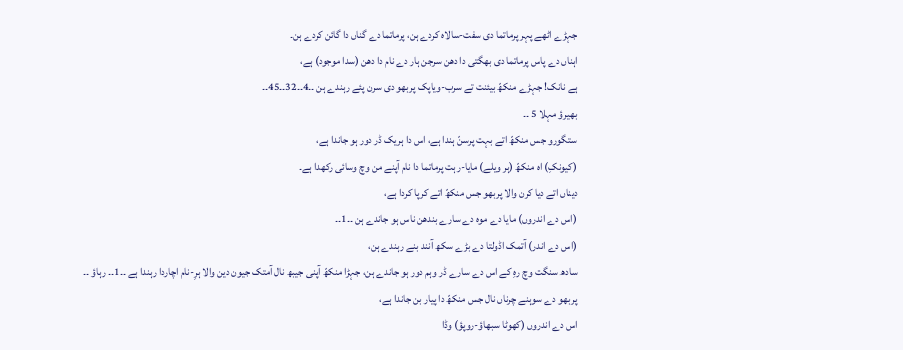جہڑے اٹھے پہر پرماتما دی سفت-سالاہ کردے ہن، پرماتما دے گناں دا گائن کردے ہن۔
اہناں دے پاس پرماتما دی بھگتی دا دھن سرجن ہار دے نام دا دھن (سدا موجود) ہے،
ہے نانک! جہڑے منکھّ بیئنت تے سرب-ویاپک پربھو دی سرن پئے رہندے ہن ۔۔4۔۔32۔۔45۔۔
بھیرؤ مہلا 5 ۔۔
ستگورو جس منکھّ اتے بہت پرسنّ ہندا ہے، اس دا ہریک ڈر دور ہو جاندا ہے،
(کیونکِ) اہ منکھّ (ہر ویلے) مایا-رہت پرماتما دا نام آپنے من وچ وسائی رکھدا ہے۔
دیناں اتے دیا کرن والا پربھو جس منکھّ اتے کرپا کردا ہے،
(اس دے اندروں) مایا دے موہ دے سارے بندھن ناس ہو جاندے ہن ۔۔1۔۔
(اس دے اندر) آتمک اڈولتا دے بڑے سکھ آنند بنے رہندے ہن،
سادھ سنگت وچ رہِ کے اس دے سارے ڈر وہم دور ہو جاندے ہن، جہڑا منکھّ آپنی جیبھ نال آمتک جیون دین والا ہرِ-نام اچاردا رہندا ہے ۔۔1۔۔ رہاؤ ۔۔
پربھو دے سوہنے چرناں نال جس منکھّ دا پیار بن جاندا ہے،
اس دے اندروں (کھوٹا سبھاؤ-روپؤ) وڈا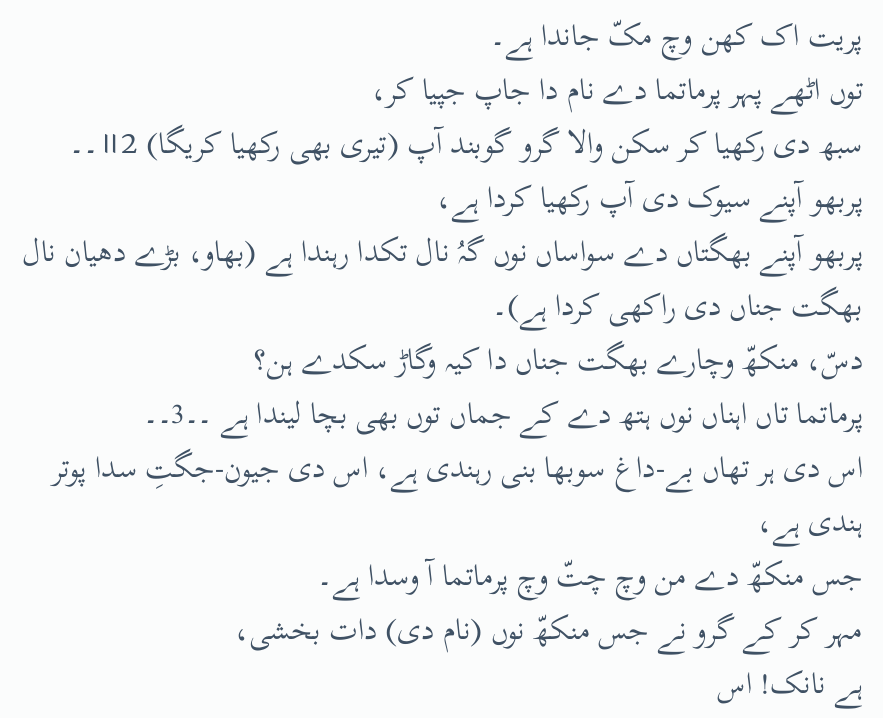پریت اک کھن وچ مکّ جاندا ہے۔
توں اٹھے پہر پرماتما دے نام دا جاپ جپیا کر،
سبھ دی رکھیا کر سکن والا گرو گوبند آپ (تیری بھی رکھیا کریگا) ॥2۔۔
پربھو آپنے سیوک دی آپ رکھیا کردا ہے،
پربھو آپنے بھگتاں دے سواساں نوں گہُ نال تکدا رہندا ہے (بھاو، بڑے دھیان نال بھگت جناں دی راکھی کردا ہے)۔
دسّ، منکھّ وچارے بھگت جناں دا کیہ وگاڑ سکدے ہن؟
پرماتما تاں اہناں نوں ہتھ دے کے جماں توں بھی بچا لیندا ہے ۔۔3۔۔
اس دی ہر تھاں بے-داغ سوبھا بنی رہندی ہے، اس دی جیون-جگتِ سدا پوتر ہندی ہے،
جس منکھّ دے من وچ چتّ وچ پرماتما آ وسدا ہے۔
مہر کر کے گرو نے جس منکھّ نوں (نام دی) دات بخشی،
ہے نانک! اس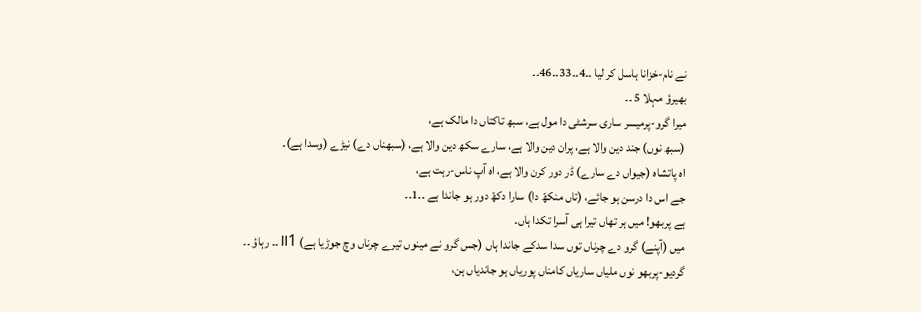نے نام-خزانا ہاسل کر لیا ۔۔4۔۔33۔۔46۔۔
بھیرؤ مہلا 5 ۔۔
میرا گرو-پرمیسر ساری سرشٹی دا مول ہے، سبھ تاکتاں دا مالک ہے،
(سبھ نوں) جند دین والا ہے، پران دین والا ہے، سارے سکھ دین والا ہے، (سبھناں دے) نیڑے (وسدا ہے)۔
اہ پاتشاہ (جیواں دے سارے) ڈر دور کرن والا ہے، اہ آپ ناس-رہت ہے،
جے اس دا درسن ہو جائے، (تاں منکھّ دا) سارا دکھّ دور ہو جاندا ہے ۔۔1۔۔
ہے پربھو! میں ہر تھاں تیرا ہی آسرا تکدا ہاں۔
میں (آپنے) گرو دے چرناں توں سدا سدکے جاندا ہاں (جس گرو نے مینوں تیرے چرناں وچ جوڑیا ہے) ॥1۔۔ رہاؤ ۔۔
گردیو-پربھو نوں ملیاں ساریاں کامناں پوریاں ہو جاندیاں ہن،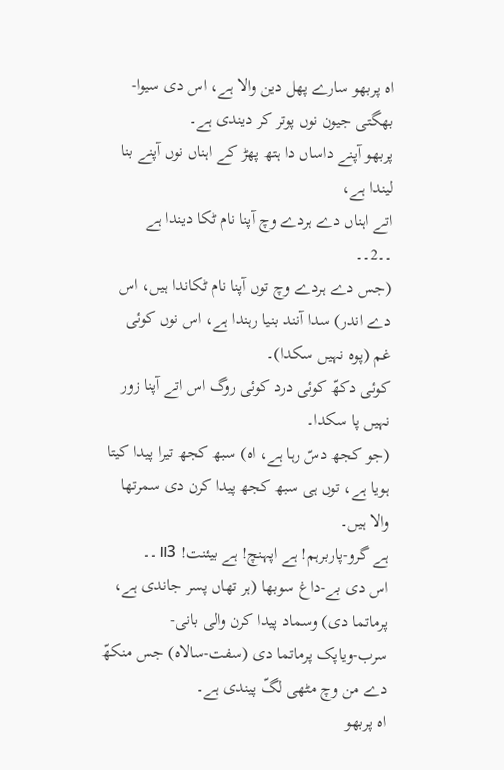اہ پربھو سارے پھل دین والا ہے، اس دی سیوا-بھگتی جیون نوں پوتر کر دیندی ہے۔
پربھو آپنے داساں دا ہتھ پھڑ کے اہناں نوں آپنے بنا لیندا ہے،
اتے اہناں دے ہردے وچ آپنا نام ٹکا دیندا ہے ۔۔2۔۔
(جس دے ہردے وچ توں آپنا نام ٹکاندا ہیں، اس دے اندر) سدا آنند بنیا رہندا ہے، اس نوں کوئی غم (پوہ نہیں سکدا)۔
کوئی دکھّ کوئی درد کوئی روگ اس اتے آپنا زور نہیں پا سکدا۔
(جو کجھ دسّ رہا ہے، اہ) سبھ کجھ تیرا پیدا کیتا ہویا ہے، توں ہی سبھ کجھ پیدا کرن دی سمرتھا والا ہیں۔
ہے گرو-پاربرہم! ہے اپہنچ! ہے بیئنت! ॥3۔۔
اس دی بے-داغ سوبھا (ہر تھاں پسر جاندی ہے، پرماتما دی) وسماد پیدا کرن والی بانی-
سرب-ویاپک پرماتما دی (سفت-سالاہ) جس منکھّ دے من وچ مٹھی لگّ پیندی ہے۔
اہ پربھو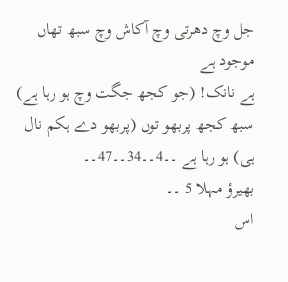جل وچ دھرتی وچ آکاش وچ سبھ تھاں موجود ہے
ہے نانک! (جو کجھ جگت وچ ہو رہا ہے) سبھ کجھ پربھو توں (پربھو دے ہکم نال ہی) ہو رہا ہے ۔۔4۔۔34۔۔47۔۔
بھیرؤ مہلا 5 ۔۔
اس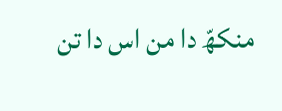منکھّ دا من اس دا تن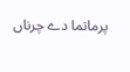پرماتما دے چرناں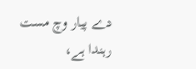دے پیار وچ مست رہندا ہے،